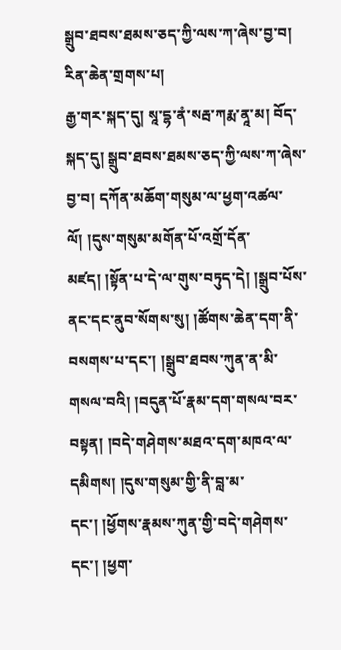སྒྲུབ་ཐབས་ཐམས་ཅད་ཀྱི་ལས་ཀ་ཞེས་བྱ་བ།
རིན་ཆེན་གྲགས་པ།
རྒྱ་གར་སྐད་དུ། སཱ་དྷ་ནཾ་སརྦ་ཀརྨ་ནཱ་མ། བོད་སྐད་དུ། སྒྲུབ་ཐབས་ཐམས་ཅད་ཀྱི་ལས་ཀ་ཞེས་བྱ་བ། དཀོན་མཆོག་གསུམ་ལ་ཕྱག་འཚལ་ལོ། །དུས་གསུམ་མགོན་པོ་འགྲོ་དོན་མཛད། །སྟོན་པ་དེ་ལ་གུས་བཏུད་དེ། །སྒྲུབ་པོས་ནང་དང་ནུབ་སོགས་སུ། །ཚོགས་ཆེན་དག་ནི་བསགས་པ་དང་། །སྒྲུབ་ཐབས་ཀུན་ན་མི་གསལ་བའི། །བདུན་པོ་རྣམ་དག་གསལ་བར་བསྟན། །བདེ་གཤེགས་མཐའ་དག་མཁའ་ལ་དམིགས། །དུས་གསུམ་གྱི་ནི་བླ་མ་དང་། །ཕྱོགས་རྣམས་ཀུན་གྱི་བདེ་གཤེགས་དང་། །ཕྱག་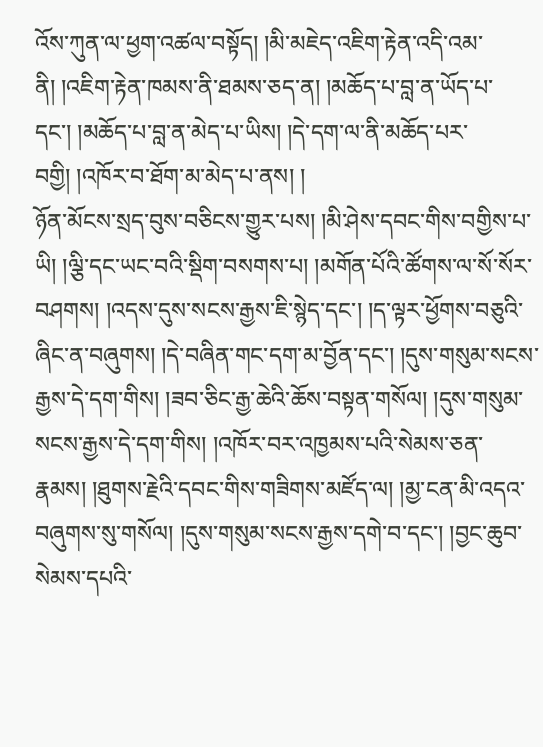འོས་ཀུན་ལ་ཕྱག་འཚལ་བསྟོད། །མི་མཇེད་འཇིག་རྟེན་འདི་འམ་ནི། །འཇིག་རྟེན་ཁམས་ནི་ཐམས་ཅད་ན། །མཆོད་པ་བླ་ན་ཡོད་པ་དང་། །མཆོད་པ་བླ་ན་མེད་པ་ཡིས། །དེ་དག་ལ་ནི་མཆོད་པར་བགྱི། །འཁོར་བ་ཐོག་མ་མེད་པ་ནས། །
ཉོན་མོངས་སྲད་བུས་བཅིངས་གྱུར་པས། །མི་ཤེས་དབང་གིས་བགྱིས་པ་ཡི། །ལྕི་དང་ཡང་བའི་སྡིག་བསགས་པ། །མགོན་པོའི་ཚོགས་ལ་སོ་སོར་བཤགས། །འདས་དུས་སངས་རྒྱས་ཇི་སྙེད་དང་། །ད་ལྟར་ཕྱོགས་བཅུའི་ཞིང་ན་བཞུགས། །དེ་བཞིན་གང་དག་མ་བྱོན་དང་། །དུས་གསུམ་སངས་རྒྱས་དེ་དག་གིས། །ཟབ་ཅིང་རྒྱ་ཆེའི་ཆོས་བསྟན་གསོལ། །དུས་གསུམ་སངས་རྒྱས་དེ་དག་གིས། །འཁོར་བར་འཁྱམས་པའི་སེམས་ཅན་རྣམས། །ཐུགས་རྗེའི་དབང་གིས་གཟིགས་མཛོད་ལ། །མྱ་ངན་མི་འདའ་བཞུགས་སུ་གསོལ། །དུས་གསུམ་སངས་རྒྱས་དགེ་བ་དང་། །བྱང་ཆུབ་སེམས་དཔའི་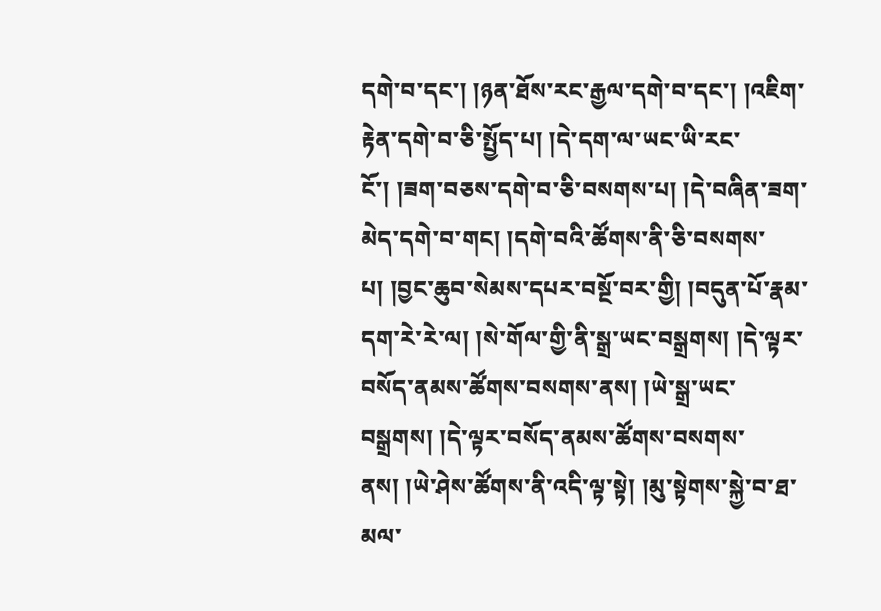དགེ་བ་དང་། །ཉན་ཐོས་རང་རྒྱལ་དགེ་བ་དང་། །འཇིག་རྟེན་དགེ་བ་ཅི་སྤྱོད་པ། །དེ་དག་ལ་ཡང་ཡི་རང་ངོ་། །ཟག་བཅས་དགེ་བ་ཅི་བསགས་པ། །དེ་བཞིན་ཟག་མེད་དགེ་བ་གང། །དགེ་བའི་ཚོགས་ནི་ཅི་བསགས་པ། །བྱང་ཆུབ་སེམས་དཔར་བསྔོ་བར་གྱི། །བདུན་པོ་རྣམ་དག་རེ་རེ་ལ། །སེ་གོལ་གྱི་ནི་སྒྲ་ཡང་བསྒྲགས། །དེ་ལྟར་བསོད་ནམས་ཚོགས་བསགས་ནས། །ཡེ་སྒྲ་ཡང་བསྒྲགས། །དེ་ལྟར་བསོད་ནམས་ཚོགས་བསགས་ནས། །ཡེ་ཤེས་ཚོགས་ནི་འདི་ལྟ་སྟེ། །མུ་སྟེགས་སྐྱེ་བ་ཐ་མལ་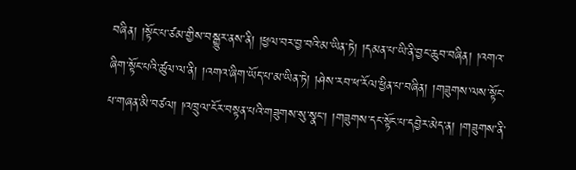བཞིན། །སྟོང་པ་ཙམ་གྱིས་བསྒྱུར་ནས་ནི། །ཕྱལ་བར་བྱ་བའི་མ་ཡིན་ཏེ། །དམན་པ་ཡི་ནི་བྱང་ཆུབ་བཞིན། །འགའ་ཞིག་སྟོང་པའི་ཚུལ་ལ་ནི། །འགའ་ཞིག་ཡོད་པ་མ་ཡིན་ཏེ། །ཤེས་རབ་ཕ་རོལ་ཕྱིན་པ་བཞིན། །གཟུགས་ལས་སྟོང་པ་གཞན་མི་བཙལ། །འཁྲུལ་ངོར་བསྟན་པའི་གཟུགས་སུ་སྣང་། །གཟུགས་དང་སྟོང་པ་དབྱེར་མེད་ན། །གཟུགས་ནི་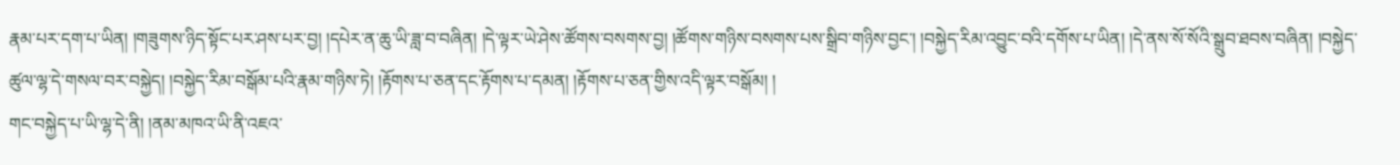རྣམ་པར་དག་པ་ཡིན། །གཟུགས་ཉིད་སྟོང་པར་ཤས་པར་བྱ། །དཔེར་ན་ཆུ་ཡི་ཟླ་བ་བཞིན། །དེ་ལྟར་ཡེ་ཤེས་ཚོགས་བསགས་བྱ། །ཚོགས་གཉིས་བསགས་པས་སྒྲིབ་གཉིས་བྱང་། །བསྐྱེད་རིམ་འབྱུང་བའི་དགོས་པ་ཡིན། །དེ་ནས་སོ་སོའི་སྒྲུབ་ཐབས་བཞིན། །བསྐྱེད་ཚུལ་ལྷ་དེ་གསལ་བར་བསྐྱེད། །བསྐྱེད་རིམ་བསྒོམ་པའི་རྣམ་གཉིས་ཏེ། །རྟོགས་པ་ཅན་དང་རྟོགས་པ་དམན། །རྟོགས་པ་ཅན་གྱིས་འདི་ལྟར་བསྒོམ། །
གང་བསྐྱེད་པ་ཡི་ལྷ་དེ་ནི། །ནམ་མཁའ་ཡི་ནི་འཇའ་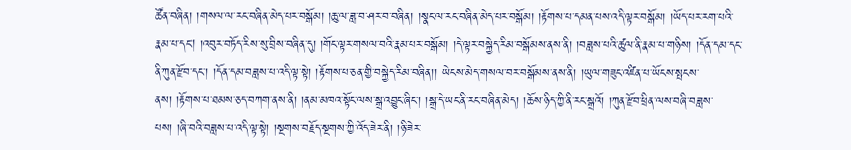ཚོན་བཞིན། །གསལ་ལ་རང་བཞིན་མེད་པར་བསྒོམ། །ཆུ་ལ་ཟླ་བ་ཤར་བ་བཞིན། །སྣང་ལ་རང་བཞིན་མེད་པར་བསྒོམ། །རྟོགས་པ་དམན་པས་འདི་ལྟར་བསྒོམ། །ཡོད་པར་རག་པའི་རྣམ་པ་དང། །འབུར་བཏོད་རིས་སུ་བྲིས་བཞིན་དུ། །གོང་ལྟར་གསལ་བའི་རྣམ་པར་བསྒོམ། །དེ་ལྟར་བསྐྱེད་རིམ་བསྒོམས་ནས་ནི། །བཟླས་པའི་ཚུལ་ནི་རྣམ་པ་གཉིས། །དོན་དམ་དང་ནི་ཀུན་རྫོབ་དང་། །དོན་དམ་བཟླས་པ་འདི་ལྟ་སྟེ། །རྟོགས་པ་ཅན་གྱི་བསྐྱེད་རིམ་བཞིན།། ཡེངས་མེད་གསལ་བར་བསྒོམས་ནས་ནི། །ཡུལ་གཟུང་འཛིན་པ་ཡོངས་སྤངས་ནས། །རྟོགས་པ་ཐམས་ཅད་བཀག་ནས་ནི། །ནམ་མཁའ་སྟོང་ལས་སྒྲ་འབྱུང་ཞིང་། །སྒྲ་དེ་ཡང་ནི་རང་བཞིན་མེད། །ཆོས་ཉིད་ཀྱི་ནི་རང་སྒྲའོ། །ཀུན་རྫོབ་ཕྲིན་ལས་བཞི་བཟླས་པས། །ཞི་བའི་བཟླས་པ་འདི་ལྟ་སྟེ། །སྔགས་བརྗོད་སྔགས་ཀྱི་འོད་ཟེར་ནི། །ཉི་ཟེར་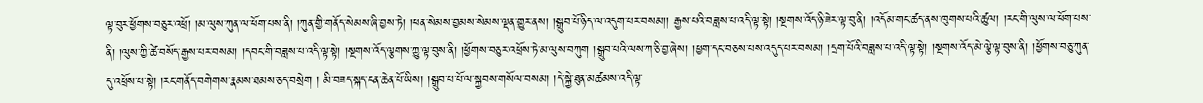ལྟ་བུར་ཕྱོགས་བཅུར་འཕྲོ། །མ་ལུས་ཀུན་ལ་ཕོག་པས་ནི། །ཀུན་གྱི་གནོད་སེམས་ཞི་བྱས་ཏེ། །ཕན་སེམས་བྱམས་སེམས་ལྡན་གྱུར་ནས། །སྒྲུབ་པོ་ཉིད་ལ་འདུག་པར་བསམ།། རྒྱས་པའི་བཟླས་པ་འདི་ལྟ་སྟེ། །སྔགས་འོད་ཉི་ཟེར་ལྟ་བུ་ནི། །འདོམ་གང་ཚད་ནས་ཁུགས་པའི་ཚུལ། །རང་གི་ལུས་ལ་ཕོག་པས་ནི། །ལུས་ཀྱི་ཚེ་བསོད་རྒྱས་པར་བསམ། །དབང་གི་བཟླས་པ་འདི་ལྟ་སྟེ། །སྔགས་འོད་ལྕགས་ཀྱུ་ལྟ་བུས་ནི། །ཕྱོགས་བཅུར་འཕྲོས་ཏེ་མ་ལུས་བཀུག །སྒྲུབ་པའི་ལས་ཀ་ཅི་བྱ་ཞེས། །ཕྱག་དང་བཅས་པས་འདུད་པར་བསམ། །དྲག་པོའི་བཟླས་པ་འདི་ལྟ་སྟེ། །སྔགས་འོད་མེ་ལྕེ་ལྟ་བུས་ནི། །ཕྱོགས་བཅུ་ཀུན་དུ་འཕྲོས་པ་སྟེ། །རང་གནོད་བགེགས་རྣམས་ཐམས་ཅད་བསྲེག ། མི་བཟད་སྐད་ངན་ཆེན་པོ་ཡིས། །སྒྲུབ་པ་པོ་ལ་སྐྱབས་གསོལ་བསམ། །དེ་སྐྱེ་ཐུན་མཚམས་འདི་ལྟ་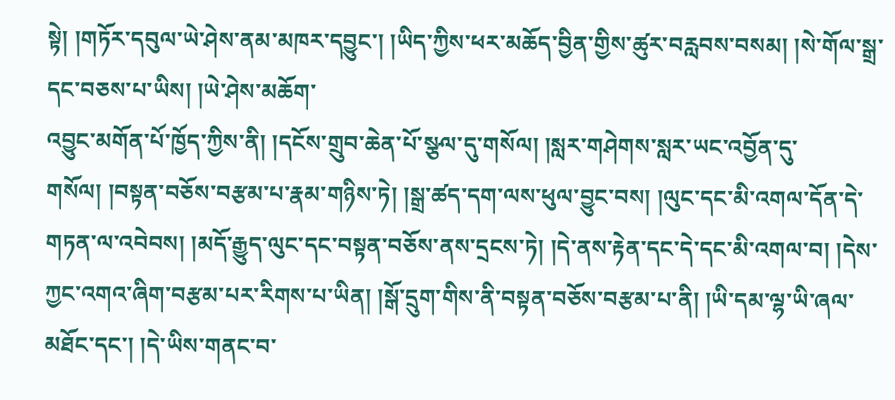སྟེ། །གཏོར་དབུལ་ཡེ་ཤེས་ནམ་མཁར་དབྱུང་། །ཡིད་ཀྱིས་ཕར་མཆོད་བྱིན་གྱིས་ཚུར་བརླབས་བསམ། །སེ་གོལ་སྒྲ་དང་བཅས་པ་ཡིས། །ཡེ་ཤེས་མཆོག་
འབྱུང་མགོན་པོ་ཁྱོད་ཀྱིས་ནི། །དངོས་གྲུབ་ཆེན་པོ་སྩལ་དུ་གསོལ། །སླར་གཤེགས་སླར་ཡང་འབྱོན་དུ་གསོལ། །བསྟན་བཅོས་བརྩམ་པ་རྣམ་གཉིས་ཏེ། །སྒྲ་ཚད་དག་ལས་ཕུལ་བྱུང་བས། །ལུང་དང་མི་འགལ་དོན་དེ་གཏན་ལ་འབེབས། །མདོ་རྒྱུད་ལུང་དང་བསྟན་བཅོས་ནས་དྲངས་ཏེ། །དེ་ནས་རྟེན་དང་དེ་དང་མི་འགལ་བ། །དེས་ཀྱང་འགའ་ཞིག་བརྩམ་པར་རིགས་པ་ཡིན། །སྒོ་དྲུག་གིས་ནི་བསྟན་བཅོས་བརྩམ་པ་ནི། །ཡི་དམ་ལྷ་ཡི་ཞལ་མཐོང་དང་། །དེ་ཡིས་གནང་བ་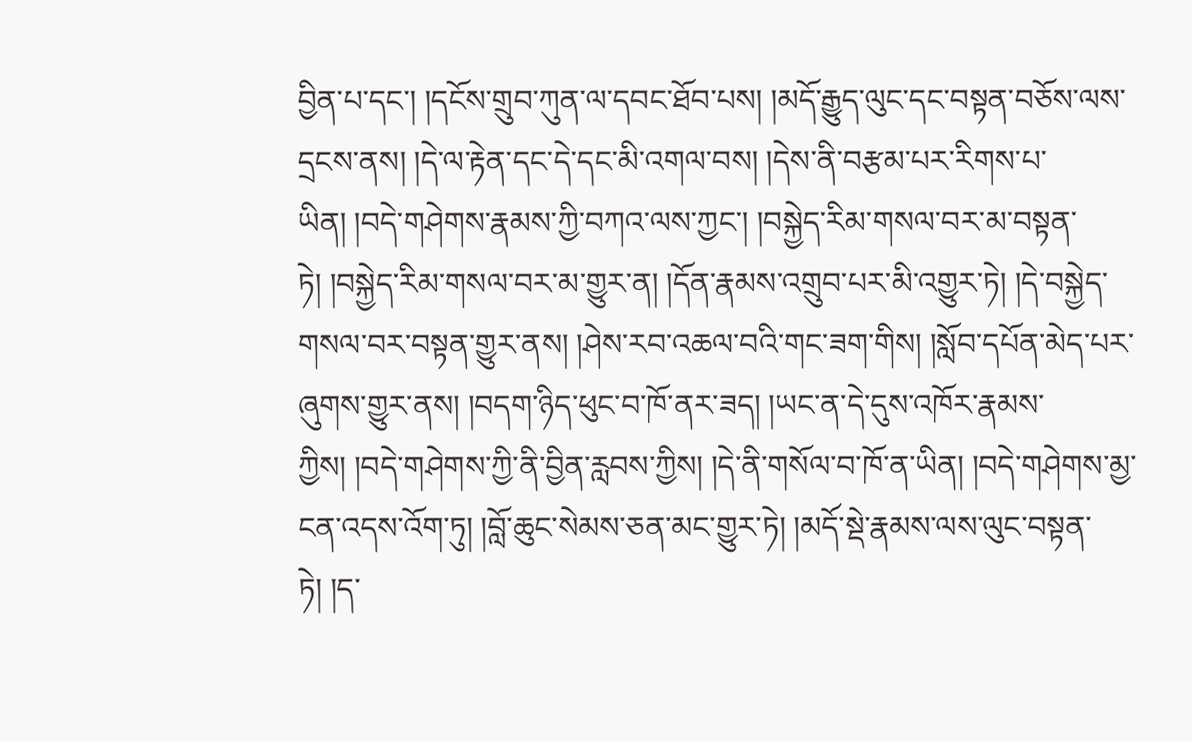བྱིན་པ་དང་། །དངོས་གྲུབ་ཀུན་ལ་དབང་ཐོབ་པས། །མདོ་རྒྱུད་ལུང་དང་བསྟན་བཅོས་ལས་དྲངས་ནས། །དེ་ལ་རྟེན་དང་དེ་དང་མི་འགལ་བས། །དེས་ནི་བརྩམ་པར་རིགས་པ་ཡིན། །བདེ་གཤེགས་རྣམས་ཀྱི་བཀའ་ལས་ཀྱང་། །བསྐྱེད་རིམ་གསལ་བར་མ་བསྟན་ཏེ། །བསྐྱེད་རིམ་གསལ་བར་མ་གྱུར་ན། །དོན་རྣམས་འགྲུབ་པར་མི་འགྱུར་ཏེ། །དེ་བསྐྱེད་གསལ་བར་བསྟན་གྱུར་ནས། །ཤེས་རབ་འཆལ་བའི་གང་ཟག་གིས། །སློབ་དཔོན་མེད་པར་ཞུགས་གྱུར་ནས། །བདག་ཉིད་ཕུང་བ་ཁོ་ནར་ཟད། །ཡང་ན་དེ་དུས་འཁོར་རྣམས་ཀྱིས། །བདེ་གཤེགས་ཀྱི་ནི་བྱིན་རླབས་ཀྱིས། །དེ་ནི་གསོལ་བ་ཁོ་ན་ཡིན། །བདེ་གཤེགས་མྱ་ངན་འདས་འོག་ཏུ། །བློ་ཆུང་སེམས་ཅན་མང་གྱུར་ཏེ། །མདོ་སྡེ་རྣམས་ལས་ལུང་བསྟན་ཏེ། །ད་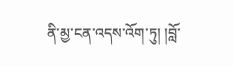ནི་མྱ་ངན་འདས་འོག་ཏུ། །བློ་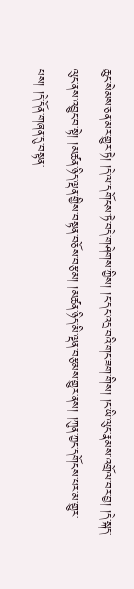ཆུང་སེམས་ཅན་མར་གྱུར་ཏེ། །དེ་ལ་དགོངས་ཏེ་བདེ་གཤེགས་ཀྱིས། །ང་དང་འདྲ་བའི་གང་ཟག་གིས། །ང་ཡི་ལུང་རྣམས་འགྲོལ་བར་བྱ། །དེ་སྐད་ལུང་ནས་འབྱུང་བ་སྟེ། །མཚན་ཉིད་ལྡན་གྱིས་བསྟན་བཅོས་བརྩམ། །མཚན་ཉིད་མི་ལྡན་བརྩམས་གྱུར་ནས། །ཀུན་ཀྱང་དགོངས་པར་མ་གྱུར་པས། །དེ་དོན་གཞན་དུ་བསྟན་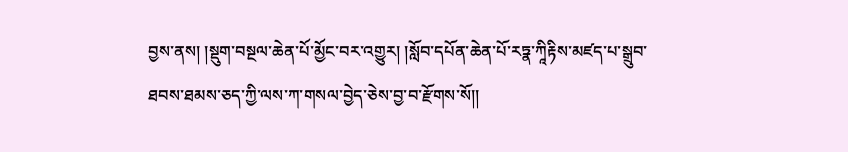བྱས་ནས། །སྡུག་བསྔལ་ཆེན་པོ་མྱོང་བར་འགྱུར། །སློབ་དཔོན་ཆེན་པོ་རཏྣ་ཀཱིརྟིས་མཛད་པ་སྒྲུབ་ཐབས་ཐམས་ཅད་ཀྱི་ལས་ཀ་གསལ་བྱེད་ཅེས་བྱ་བ་རྫོགས་སོ།།